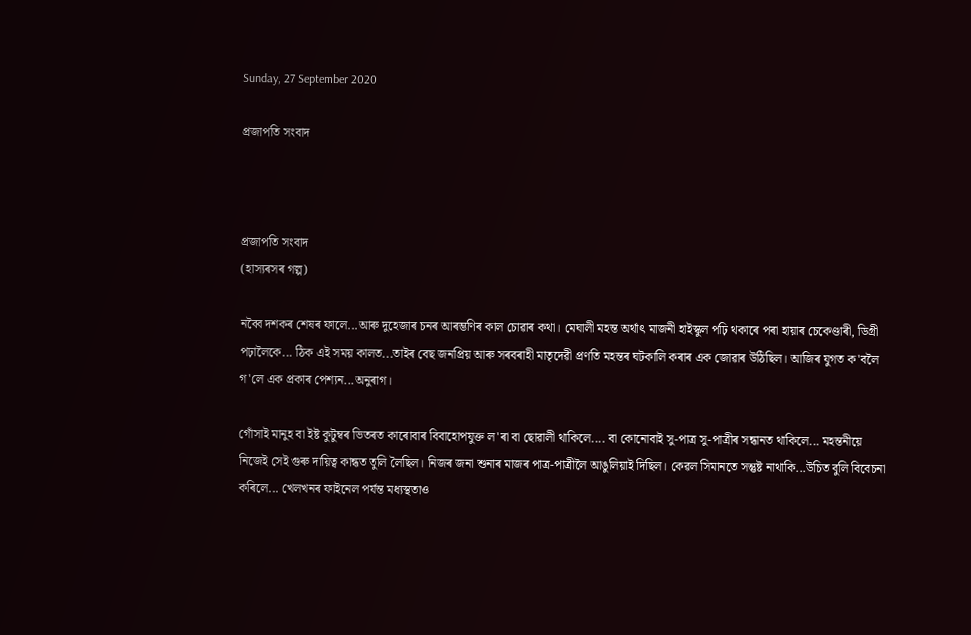Sunday, 27 September 2020

প্রজাপতি সংবাদ



প্রজাপতি সংবাদ
(হাস্যৰসৰ গল্প)

নব্বৈ দশকৰ শেষৰ ফালে...আৰু দুহেজাৰ চনৰ আৰম্ভণিৰ কাল চোৱাৰ কথা। মেঘালী মহন্ত অৰ্থাৎ মাজনী হাইস্কুল পঢ়ি থকাৰে পৰা হায়াৰ চেকেণ্ডাৰী, ডিগ্ৰী পঢ়ালৈকে... ঠিক এই সময় কালত...তাইৰ বেছ জনপ্ৰিয় আৰু সৰবৰাহী মাতৃদেৱী প্ৰণতি মহন্তৰ ঘটকালি কৰাৰ এক জোৱাৰ উঠিছিল। আজিৰ যুগত ক'বলৈ গ'লে এক প্ৰকাৰ পেশ্যন...অনুৰাগ।

গোঁসাই মানুহ বা ইষ্ট কুটুম্বৰ ভিতৰত কাৰোবাৰ বিবাহোপযুক্ত ল'ৰা বা ছোৱালী থাকিলে.... বা কোনোবাই সু-পাত্ৰ সু-পাত্ৰীৰ সন্ধানত থাকিলে... মহন্তনীয়ে নিজেই সেই গুৰু দায়িত্ব কান্ধত তুলি লৈছিল। নিজৰ জনা শুনাৰ মাজৰ পাত্ৰ-পাত্ৰীলৈ আঙুলিয়াই দিছিল। কেৱল সিমানতে সন্তুষ্ট নাথাকি...উচিত বুলি বিবেচনা কৰিলে... খেলখনৰ ফাইনেল পৰ্যন্ত মধ্যস্থতাও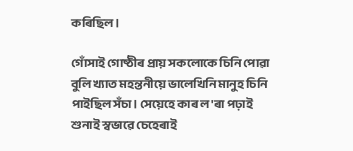কৰিছিল।

গোঁসাই গোষ্ঠীৰ প্ৰায় সকলোকে চিনি পোৱা বুলি খ্যাত মহন্তনীয়ে ভালেখিনি মানুহ চিনি পাইছিল সঁচা। সেয়েহে কাৰ ল'ৰা পঢ়াই শুনাই স্বভাৱে চেহেৰাই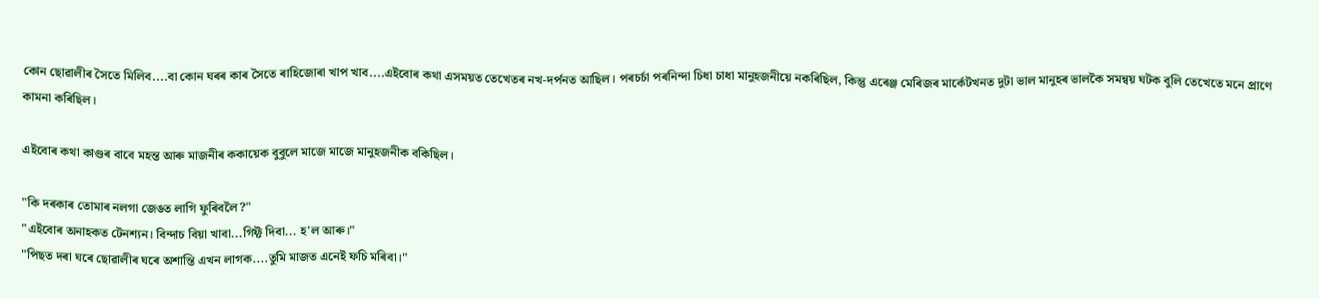কোন ছোৱালীৰ সৈতে মিলিব....বা কোন ঘৰৰ কাৰ সৈতে ৰাহিজোৰা খাপ খাব....এইবোৰ কথা এসময়ত তেখেতৰ নখ-দৰ্পনত আছিল। পৰচর্চা পৰনিন্দা চিধা চাধা মানুহজনীয়ে নকৰিছিল, কিন্তু এৰেঞ্জ মেৰিজৰ মাৰ্কেটখনত দুটা ভাল মানুহৰ ভালকৈ সমন্বয় ঘটক বুলি তেখেতে মনে প্ৰাণে কামনা কৰিছিল।

এইবোৰ কথা কাণ্ডৰ বাবে মহন্ত আৰু মাজনীৰ ককায়েক বুবুলে মাজে মাজে মানুহজনীক বকিছিল।

"কি দৰকাৰ তোমাৰ নলগা জেঙত লাগি ফুৰিবলৈ?"
"এইবোৰ অনাহকত টেনশ্যন। বিন্দাচ বিয়া খাবা...গিফ্ট দিবা... হ'ল আৰু।"
"পিছত দৰা ঘৰে ছোৱালীৰ ঘৰে অশান্তি এখন লাগক....তুমি মাজত এনেই ফচি মৰিবা।"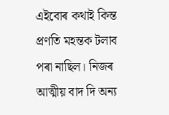এইবোৰ কথাই কিন্ত প্ৰণতি মহন্তক টলাব পৰা নাছিল। নিজৰ আত্মীয় বাদ দি অন্য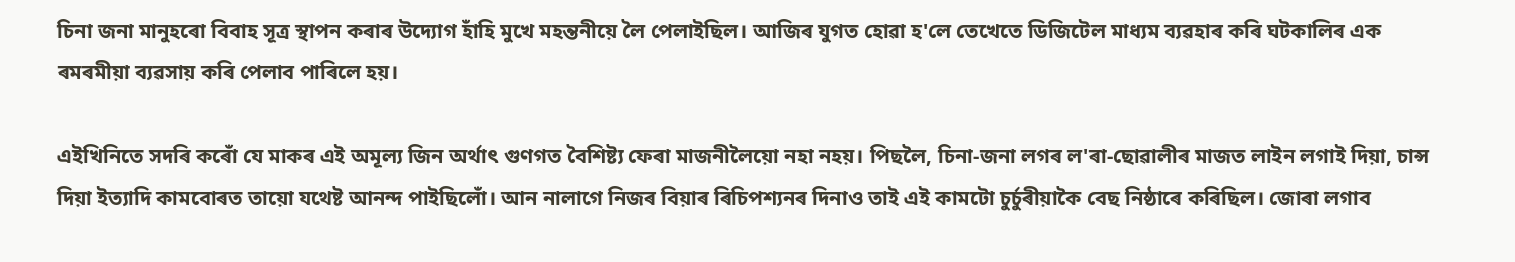চিনা জনা মানুহৰো বিবাহ সূত্ৰ স্থাপন কৰাৰ উদ্যোগ হাঁহি মুখে মহন্তনীয়ে লৈ পেলাইছিল। আজিৰ যুগত হোৱা হ'লে তেখেতে ডিজিটেল মাধ্যম ব্যৱহাৰ কৰি ঘটকালিৰ এক ৰমৰমীয়া ব্যৱসায় কৰি পেলাব পাৰিলে হয়।

এইখিনিতে সদৰি কৰোঁ যে মাকৰ এই অমূল্য জিন অৰ্থাৎ গুণগত বৈশিষ্ট্য ফেৰা মাজনীলৈয়ো নহা নহয়। পিছলৈ, চিনা-জনা লগৰ ল'ৰা-ছোৱালীৰ মাজত লাইন লগাই দিয়া, চান্স দিয়া ইত্যাদি কামবোৰত তায়ো যথেষ্ট আনন্দ পাইছিলোঁ। আন নালাগে নিজৰ বিয়াৰ ৰিচিপশ্যনৰ দিনাও তাই এই কামটো চুৰ্চুৰীয়াকৈ বেছ নিষ্ঠাৰে কৰিছিল। জোৰা লগাব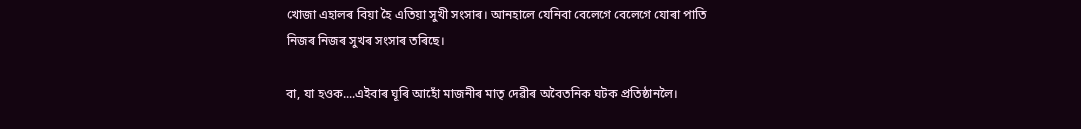খোজা এহালৰ বিয়া হৈ এতিয়া সুখী সংসাৰ। আনহালে যেনিবা বেলেগে বেলেগে যোৰা পাতি নিজৰ নিজৰ সুখৰ সংসাৰ তৰিছে।

বা, যা হওক....এইবাৰ ঘূৰি আহোঁ মাজনীৰ মাতৃ দেৱীৰ অবৈতনিক ঘটক প্ৰতিষ্ঠানলৈ।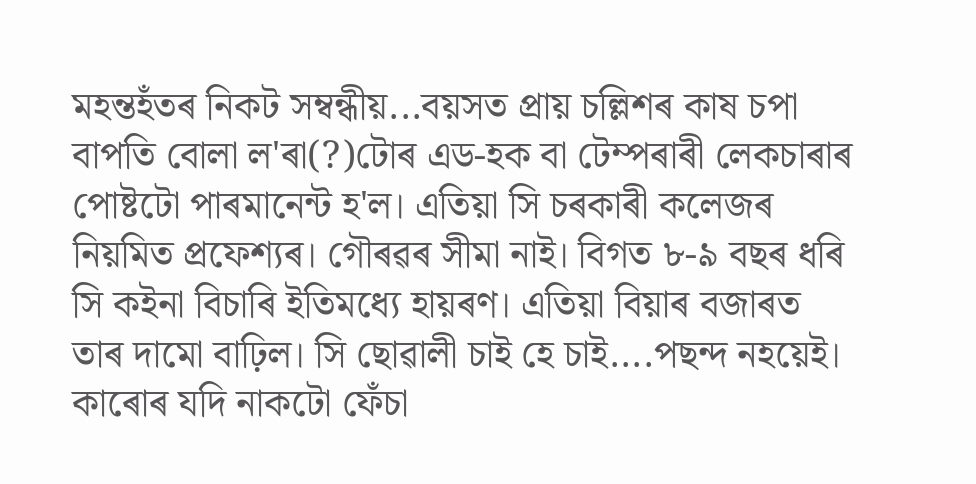মহন্তহঁতৰ নিকট সম্বন্ধীয়...বয়সত প্ৰায় চল্লিশৰ কাষ চপা বাপতি বোলা ল'ৰা(?)টোৰ এড-হক বা টেম্পৰাৰী লেকচাৰাৰ পোষ্টটো পাৰমানেন্ট হ'ল। এতিয়া সি চৰকাৰী কলেজৰ নিয়মিত প্ৰফেশ্যৰ। গৌৰৱৰ সীমা নাই। বিগত ৮-৯ বছৰ ধৰি সি কইনা বিচাৰি ইতিমধ্যে হায়ৰণ। এতিয়া বিয়াৰ বজাৰত তাৰ দামো বাঢ়িল। সি ছোৱালী চাই হে চাই....পছন্দ নহয়েই। কাৰোৰ যদি নাকটো ফেঁচা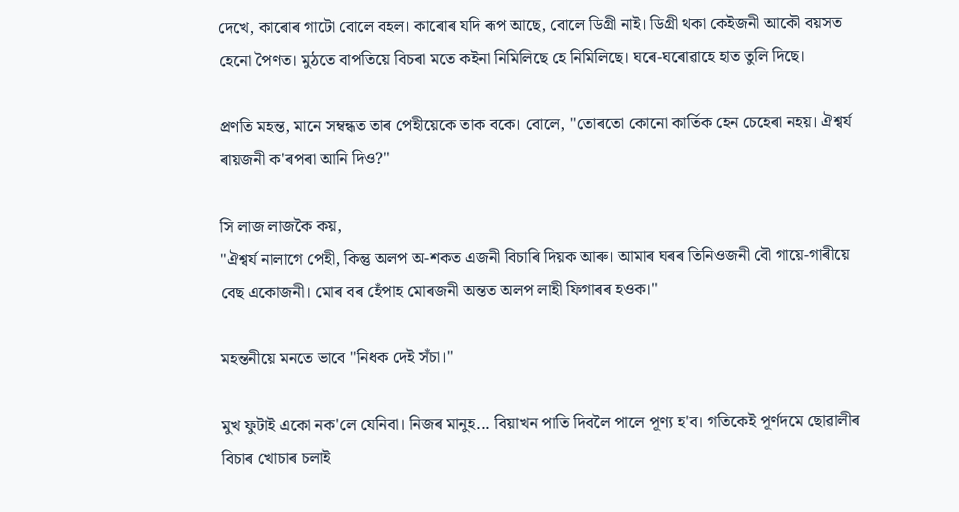দেখে, কাৰোৰ গাটো বোলে বহল। কাৰোৰ যদি ৰূপ আছে, বোলে ডিগ্ৰী নাই। ডিগ্ৰী থকা কেইজনী আকৌ বয়সত হেনো পৈণত। মুঠতে বাপতিয়ে বিচৰা মতে কইনা নিমিলিছে হে নিমিলিছে। ঘৰে-ঘৰোৱাহে হাত তুলি দিছে।

প্ৰণতি মহন্ত, মানে সম্বন্ধত তাৰ পেহীয়েকে তাক বকে। বোলে, "তোৰতো কোনো কাৰ্তিক হেন চেহেৰা নহয়। ঐশ্বৰ্য ৰায়জনী ক'ৰপৰা আনি দিও?"

সি লাজ লাজকৈ কয়,
"ঐশ্বৰ্য নালাগে পেহী, কিন্তু অলপ অ-শকত এজনী বিচাৰি দিয়ক আৰু। আমাৰ ঘৰৰ তিনিওজনী বৌ গায়ে-গাৰীয়ে বেছ একোজনী। মোৰ বৰ হেঁপাহ মোৰজনী অন্তত অলপ লাহী ফিগাৰৰ হওক।"

মহন্তনীয়ে মনতে ভাবে "নিধক দেই সঁচা।"

মুখ ফুটাই একো নক'লে যেনিবা। নিজৰ মানুহ... বিয়াখন পাতি দিবলৈ পালে পূণ্য হ'ব। গতিকেই পূৰ্ণদমে ছোৱালীৰ বিচাৰ খোচাৰ চলাই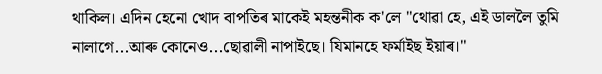থাকিল। এদিন হেনো খোদ বাপতিৰ মাকেই মহন্তনীক ক'লে "থোৱা হে, এই ডাললৈ তুমি নালাগে...আৰু কোনেও...ছোৱালী নাপাইছে। যিমানহে ফৰ্মাইছ ইয়াৰ।"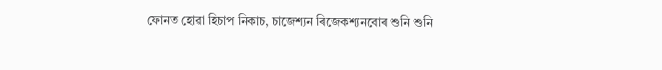ফোনত হোৱা হিচাপ নিকাচ, চাজেশ্যন ৰিজেকশ্যনবোৰ শুনি শুনি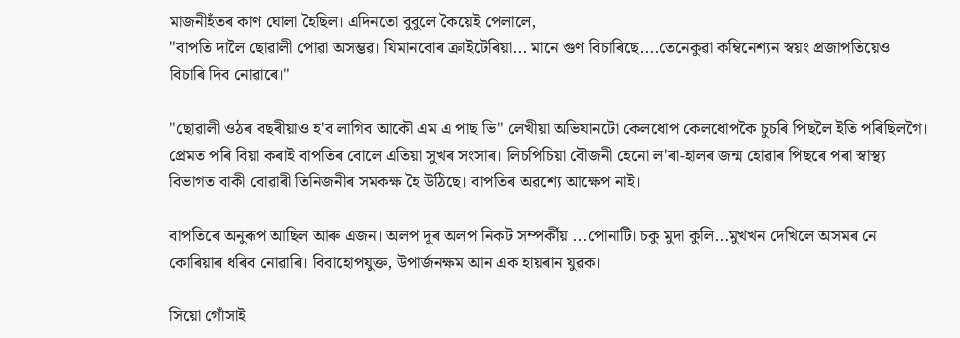মাজনীহঁতৰ কাণ ঘোলা হৈছিল। এদিনতো বুবুলে কৈয়েই পেলালে,
"বাপতি দালৈ ছোৱালী পোৱা অসম্ভৱ। যিমানবোৰ ক্ৰাইটেৰিয়া... মানে গুণ বিচাৰিছে....তেনেকুৱা কম্বিনেশ্যন স্বয়ং প্ৰজাপতিয়েও বিচাৰি দিব নোৱাৰে।"

"ছোৱালী ওঠৰ বছৰীয়াও হ'ব লাগিব আকৌ এম এ পাছ ভি" লেখীয়া অভিযানটো কেলধোপ কেলধোপকৈ চুচৰি পিছলৈ ইতি পৰিছিলগৈ।
প্ৰেমত পৰি বিয়া কৰাই বাপতিৰ বোলে এতিয়া সুখৰ সংসাৰ। লিচপিচিয়া বৌজনী হেনো ল'ৰা-হালৰ জন্ম হোৱাৰ পিছৰে পৰা স্বাস্থ্য বিভাগত বাকী বোৱাৰী তিনিজনীৰ সমকক্ষ হৈ উঠিছে। বাপতিৰ অৱশ্যে আক্ষেপ নাই।

বাপতিৰে অনুৰূপ আছিল আৰু এজন। অলপ দূৰ অলপ নিকট সম্পৰ্কীয় ...পোনাটি। চকু মুদা কুলি...মুখখন দেখিলে অসমৰ নে কোৰিয়াৰ ধৰিব নোৱাৰি। বিবাহোপযুক্ত, উপাৰ্জনক্ষম আন এক হায়ৰান যুৱক।

সিয়ো গোঁসাই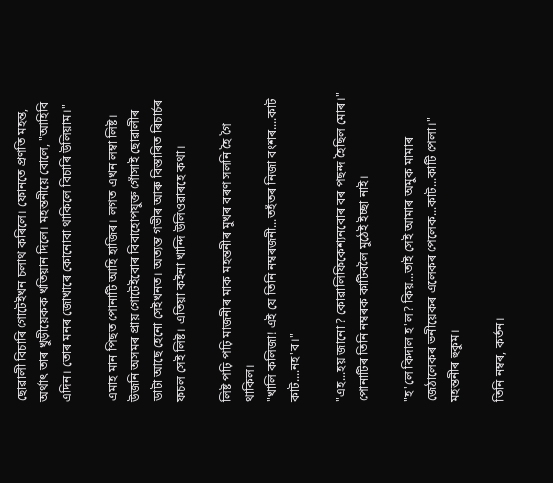ছোৱালী বিচাৰি গোটেইখন চলাথ কৰিলে। ফোনতে প্ৰণতি মহন্ত, অৰ্থাৎ তাৰ খুড়ীয়েকক খতিয়ান দিলে। মহন্তনীয়ে বোলে, "আহিবি এদিন। তোৰ মনৰ জোখাৰে কোনোবা থাকিলে বিচাৰি উলিয়াম।"

এমাহ মান পিছত পোনাটি আহি হাজিৰ। লগত এখন লম্বা লিষ্ট। উজনি অসমৰ প্ৰায় গোটেইবোৰ বিবাহোপযুক্ত গোঁসাই ছোৱালীৰ ডাটা আছে হেনো সেইখনত। অত্যন্ত গভীৰ আৰু বিস্তাৰিত ৰিচাৰ্চৰ ফচল সেই লিষ্ট। এতিয়া কইনা খান্দি উলিওৱাৰহে কথা।

লিষ্ট পঢ়ি পঢ়ি মাজনীৰ মাক মহন্তনীৰ মুখৰ বৰণ সলনি হৈ গৈ থাকিল।
"খালি কলিজা! এই যে তিনি নম্বৰজনী...তহঁতৰ নিজা বংশৰ....কাট কাট....নহ'ব।"

"এহ...হয় জানো? কোৱালিফিকেশ্যনবোৰ বৰ পছন্দ হৈছিল মোৰ।" পোনাটিৰ তিনি নম্বৰক কাটিবলৈ মুঠেই ইচ্ছা নাই।

"হ'লে কিদাল হ'ল? কিয়...তাই সেই আমাৰ অমুক মামাৰ জেঠালেকৰ ভনীয়েকৰ এলেকৰ পেলেক...কাট...কাটি পেলা।" মহন্তনীৰ হুকুম।

তিনি নম্বৰ, কৰ্তন।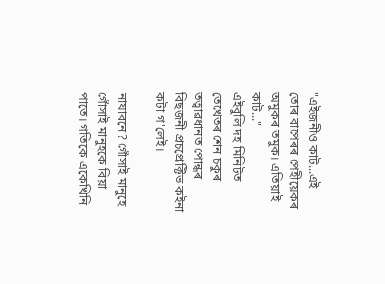"এইজনীও কাট...এই তোৰ বাপেৰৰ পেহীয়েকৰ অমুকৰ তমুক। এতিয়াই কাট..."
এইবুলি দহ মিনিটত তেখেতৰ শেন চকুৰ তত্বাৱধানত পোন্ধৰ বিছজনী প্ৰচপ্ৰেক্টিভ কইনা কটা গ'লেই।

নাযাবনে? গোঁসাই মানুহে গোঁসাই মানুহকে বিয়া পাতে। গতিকে একেখিনি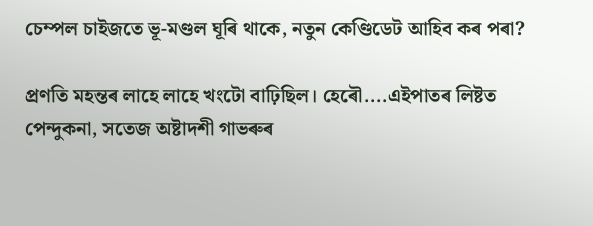চেম্পল চাইজতে ভূ-মণ্ডল ঘূৰি থাকে, নতুন কেণ্ডিডেট আহিব কৰ পৰা?

প্ৰণতি মহন্তৰ লাহে লাহে খংটো বাঢ়িছিল। হেৰৌ....এইপাতৰ লিষ্টত পেন্দুকনা, সতেজ অষ্টাদশী গাভৰুৰ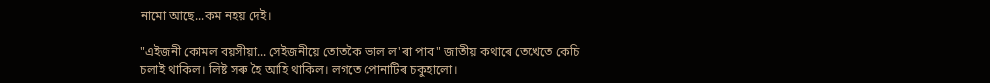নামো আছে...কম নহয় দেই।

"এইজনী কোমল বয়সীয়া... সেইজনীয়ে তোতকৈ ভাল ল'ৰা পাব" জাতীয় কথাৰে তেখেতে কেচি চলাই থাকিল। লিষ্ট সৰু হৈ আহি থাকিল। লগতে পোনাটিৰ চকুহালো।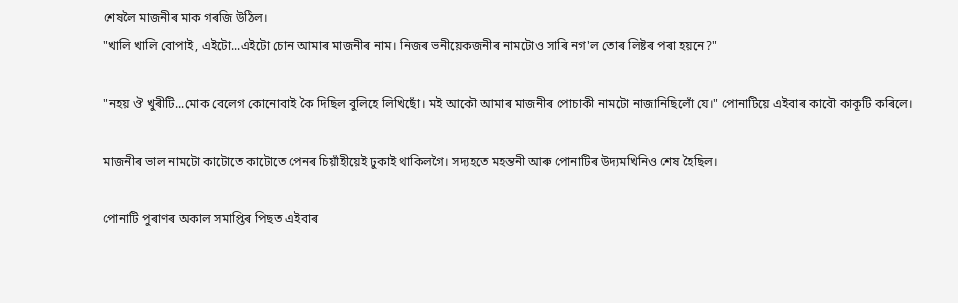শেষলৈ মাজনীৰ মাক গৰজি উঠিল।
"খালি খালি বোপাই, এইটো...এইটো চোন আমাৰ মাজনীৰ নাম। নিজৰ ভনীয়েকজনীৰ নামটোও সাৰি নগ'ল তোৰ লিষ্টৰ পৰা হয়নে?"

"নহয় ঔ খুৰীটি...মোক বেলেগ কোনোবাই কৈ দিছিল বুলিহে লিখিছোঁ। মই আকৌ আমাৰ মাজনীৰ পোচাকী নামটো নাজানিছিলোঁ যে।" পোনাটিয়ে এইবাৰ কাবৌ কাকূটি কৰিলে।

মাজনীৰ ভাল নামটো কাটোতে কাটোতে পেনৰ চিয়াঁহীয়েই ঢুকাই থাকিলগৈ। সদ্যহতে মহন্তনী আৰু পোনাটিৰ উদ্যমখিনিও শেষ হৈছিল।

পোনাটি পুৰাণৰ অকাল সমাপ্তিৰ পিছত এইবাৰ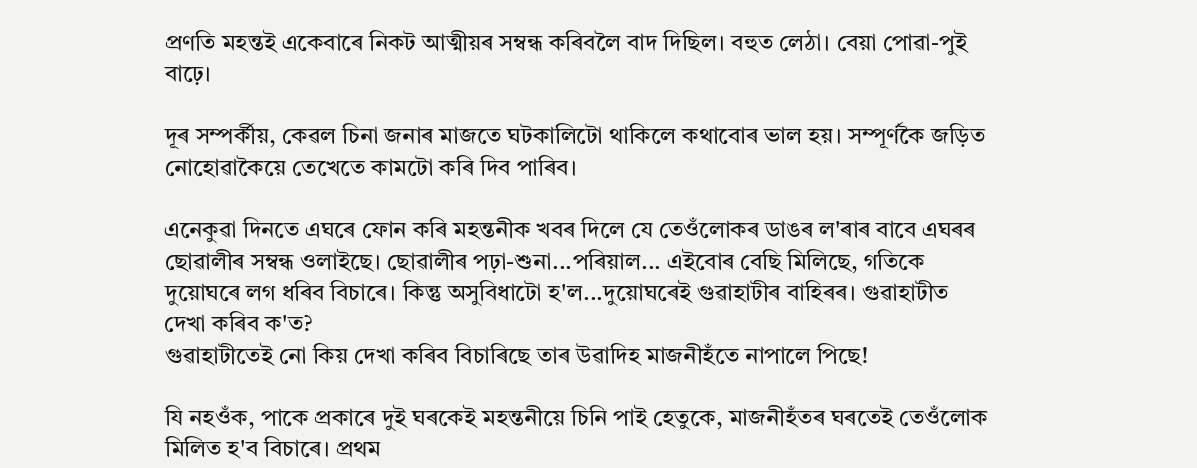প্ৰণতি মহন্তই একেবাৰে নিকট আত্মীয়ৰ সম্বন্ধ কৰিবলৈ বাদ দিছিল। বহুত লেঠা। বেয়া পোৱা-পুই বাঢ়ে।

দূৰ সম্পৰ্কীয়, কেৱল চিনা জনাৰ মাজতে ঘটকালিটো থাকিলে কথাবোৰ ভাল হয়। সম্পূৰ্ণকৈ জড়িত নোহোৱাকৈয়ে তেখেতে কামটো কৰি দিব পাৰিব।

এনেকুৱা দিনতে এঘৰে ফোন কৰি মহন্তনীক খবৰ দিলে যে তেওঁলোকৰ ডাঙৰ ল'ৰাৰ বাবে এঘৰৰ ছোৱালীৰ সম্বন্ধ ওলাইছে। ছোৱালীৰ পঢ়া-শুনা...পৰিয়াল... এইবোৰ বেছি মিলিছে, গতিকে দুয়োঘৰে লগ ধৰিব বিচাৰে। কিন্তু অসুবিধাটো হ'ল...দুয়োঘৰেই গুৱাহাটীৰ বাহিৰৰ। গুৱাহাটীত দেখা কৰিব ক'ত?
গুৱাহাটীতেই নো কিয় দেখা কৰিব বিচাৰিছে তাৰ উৱাদিহ মাজনীহঁতে নাপালে পিছে!

যি নহওঁক, পাকে প্ৰকাৰে দুই ঘৰকেই মহন্তনীয়ে চিনি পাই হেতুকে, মাজনীহঁতৰ ঘৰতেই তেওঁলোক মিলিত হ'ব বিচাৰে। প্ৰথম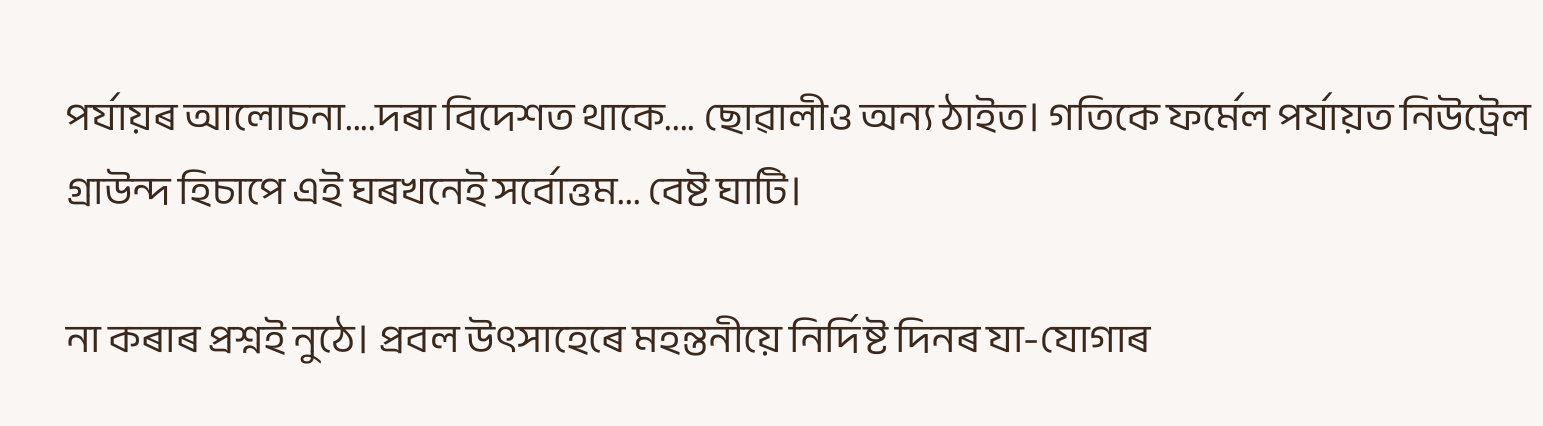পৰ্যায়ৰ আলোচনা....দৰা বিদেশত থাকে.... ছোৱালীও অন্য ঠাইত। গতিকে ফৰ্মেল পৰ্যায়ত নিউট্রেল গ্ৰাউন্দ হিচাপে এই ঘৰখনেই সৰ্বোত্তম... বেষ্ট ঘাটি।

না কৰাৰ প্ৰশ্নই নুঠে। প্ৰবল উৎসাহেৰে মহন্তনীয়ে নিৰ্দিষ্ট দিনৰ যা-যোগাৰ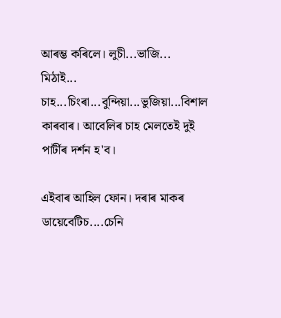আৰম্ভ কৰিলে। লুচী...ভাজি... মিঠাই... চাহ...চিংৰা...বুন্দিয়া...ভুজিয়া...বিশাল কাৰবাৰ। আবেলিৰ চাহ মেলতেই দুই পাৰ্টীৰ দৰ্শন হ'ব।

এইবাৰ আহিল ফোন। দৰাৰ মাকৰ ডায়েবেটিচ....চেনি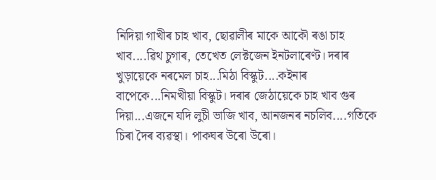নিদিয়া গাখীৰ চাহ খাব, ছোৱালীৰ মাকে আকৌ ৰঙা চাহ খাব....ৱিথ চুগাৰ, তেখেত লেক্টজেন ইনটলাৰেণ্ট। দৰাৰ খুড়ায়েকে নৰমেল চাহ...মিঠা বিস্কুট....কইনাৰ বাপেকে...নিমখীয়া বিস্কুট। দৰাৰ জেঠায়েকে চাহ খাব গুৰ দিয়া...এজনে যদি লুচী ভাজি খাব, আনজনৰ নচলিব....গতিকে চিৰা দৈৰ ব্যৱস্থা। পাকঘৰ উৰো উৰো।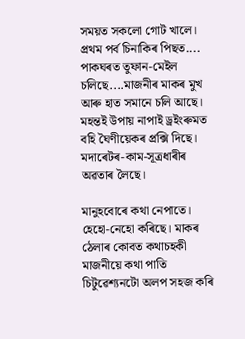সময়ত সকলো গোট খালে। প্ৰথম পৰ্ব চিনাকিৰ পিছত.... পাকঘৰত তুফান-মেইল চলিছে....মাজনীৰ মাকৰ মুখ আৰু হাত সমানে চলি আছে। মহন্তই উপায় নাপাই ড্রইংৰুমত বহি ঘৈণীয়েকৰ প্ৰক্সি দিছে। মদাৰেটৰ-কাম-সূত্ৰধাৰীৰ অৱতাৰ লৈছে।

মানুহবোৰে কথা নেপাতে। হেহো-নেহো কৰিছে। মাকৰ ঠেলাৰ কোবত কথাচহকী মাজনীয়ে কথা পাতি চিটুৱেশ্যনটো অলপ সহজ কৰি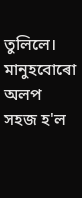তুলিলে। মানুহবোৰো অলপ সহজ হ'ল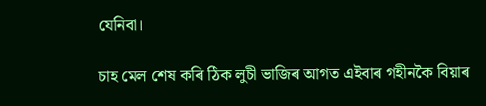যেনিবা।

চাহ মেল শেষ কৰি ঠিক লুচী ভাজিৰ আগত এইবাৰ গহীনকৈ বিয়াৰ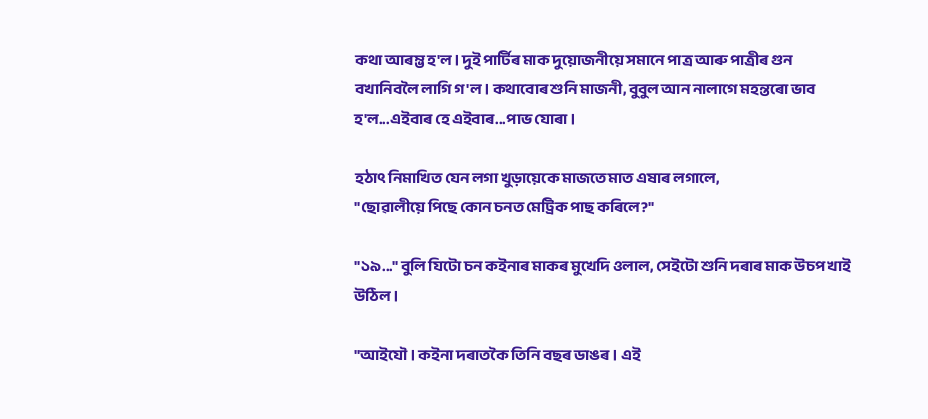কথা আৰম্ভ হ'ল। দুই পাৰ্টিৰ মাক দুয়োজনীয়ে সমানে পাত্ৰ আৰু পাত্ৰীৰ গুন বখানিবলৈ লাগি গ'ল। কথাবোৰ শুনি মাজনী, বুবুল আন নালাগে মহন্তৰো ভাব হ'ল...এইবাৰ হে এইবাৰ...পাভ যোৰা।

হঠাৎ নিমাখিত যেন লগা খুড়ায়েকে মাজতে মাত এষাৰ লগালে,
"ছোৱালীয়ে পিছে কোন চনত মেট্ৰিক পাছ কৰিলে?"

"১৯..." বুলি যিটো চন কইনাৰ মাকৰ মুখেদি ওলাল, সেইটো শুনি দৰাৰ মাক উচপ খাই উঠিল।

"আইযৌ। কইনা দৰাতকৈ তিনি বছৰ ডাঙৰ। এই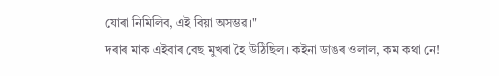যোৰা নিমিলিব, এই বিয়া অসম্ভৱ।"
দৰাৰ মাক এইবাৰ বেছ মুখৰা হৈ উঠিছিল। কইনা ডাঙৰ ওলাল, কম কথা নে!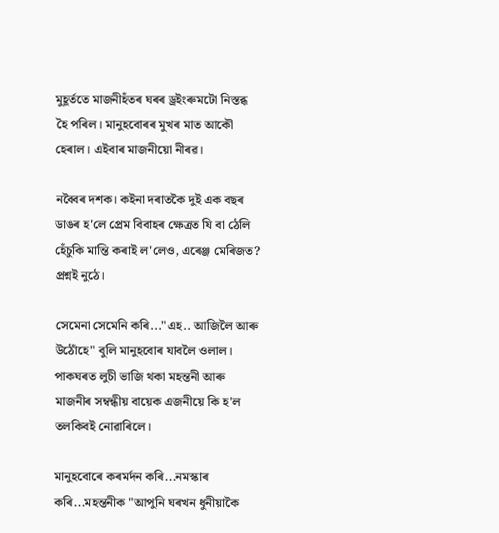মুহূৰ্ততে মাজনীহঁতৰ ঘৰৰ ড্রইংৰুমটো নিস্তব্ধ হৈ পৰিল। মানুহবোৰৰ মুখৰ মাত আকৌ হেৰাল। এইবাৰ মাজনীয়ো নীৰৱ।

নব্বৈৰ দশক। কইনা দৰাতকৈ দুই এক বছৰ ডাঙৰ হ'লে প্ৰেম বিবাহৰ ক্ষেত্ৰত যি বা ঠেলি হেঁচুকি মান্তি কৰাই ল'লেও, এৰেঞ্জ মেৰিজত? প্রশ্নই নুঠে।

সেমেনা সেমেনি কৰি..."এহ.. আজিলৈ আৰু উঠোঁহে" বুলি মানুহবোৰ যাবলৈ ওলাল। পাকঘৰত লুচী ভাজি থকা মহন্তনী আৰু মাজনীৰ সম্বন্ধীয় বায়েক এজনীয়ে কি হ'ল তলকিবই নোৱাৰিলে।

মানুহবোৰে কৰমৰ্দন কৰি...নমস্কাৰ কৰি...মহন্তনীক "আপুনি ঘৰখন ধুনীয়াকৈ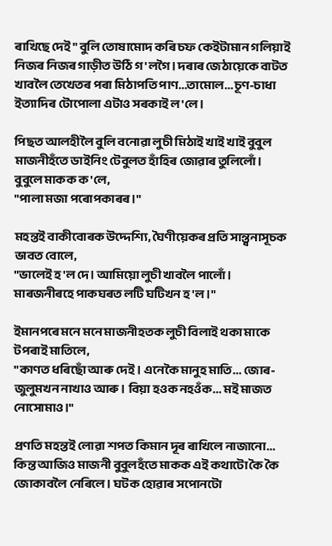ৰাখিছে দেই" বুলি তোষামোদ কৰি চফ কেইটামান গলিয়াই নিজৰ নিজৰ গাড়ীত উঠি গ'লগৈ। দৰাৰ জেঠায়েকে বাটত খাবলৈ তেখেতৰ পৰা মিঠাপতি পাণ...তামোল...চূণ-চাধা ইত্যাদিৰ টোপোলা এটাও সৰকাই ল'লে।

পিছত আলহীলৈ বুলি বনোৱা লুচী মিঠাই খাই খাই বুবুল মাজনীহঁতে ডাইনিং টেবুলত হাঁহিৰ জোৱাৰ তুলিলোঁ। বুবুলে মাকক ক'লে,
"পালা মজা পৰোপকাৰৰ।"

মহন্তই বাকীবোৰক উদ্দেশ্যি, ঘৈণীয়েকৰ প্ৰতি সান্ত্বনাসূচক ভাবত বোলে,
"ভালেই হ'ল দে। আমিয়ো লুচী খাবলৈ পালোঁ। মাৰজনীৰহে পাকঘৰত লটি ঘটিখন হ'ল।"

ইমানপৰে মনে মনে মাজনীহতক লুচী বিলাই থকা মাকে টপৰাই মাতিলে,
"কাণত ধৰিছোঁ আৰু দেই। এনেকৈ মানুহ মাতি... জোৰ-জুলুমখন নাখাও আৰু। বিয়া হওক নহওঁক... মই মাজত নোসোমাও।"

প্ৰণতি মহন্তই লোৱা শপত কিমান দূৰ ৰাখিলে নাজানো... কিন্ত আজিও মাজনী বুবুলহঁতে মাকক এই কথাটো কৈ কৈ জোকাবলৈ নেৰিলে। ঘটক হোৱাৰ সপোনটো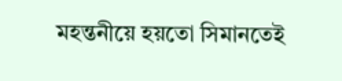মহন্তনীয়ে হয়তো সিমানতেই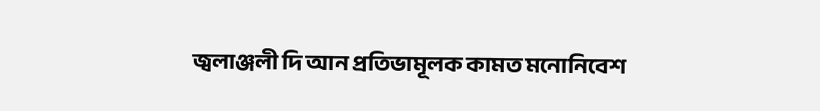জ্বলাঞ্জলী দি আন প্ৰতিভামূলক কামত মনোনিবেশ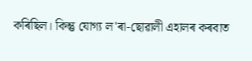কৰিছিল। কিন্তু যোগ্য ল'ৰা-ছোৱালী এহালৰ কৰবাত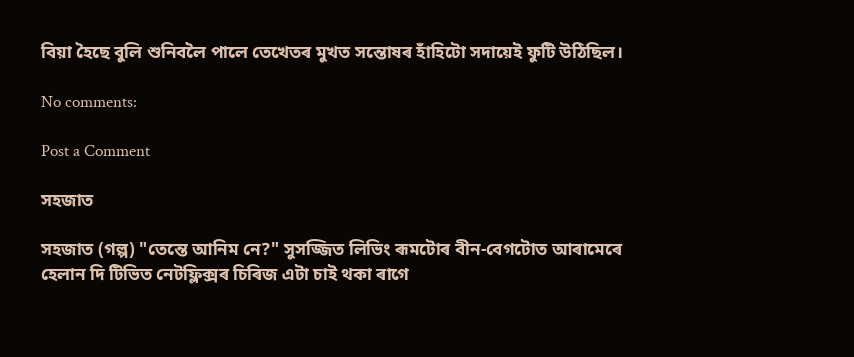বিয়া হৈছে বুলি শুনিবলৈ পালে তেখেতৰ মুখত সন্তোষৰ হাঁহিটো সদায়েই ফুটি উঠিছিল।

No comments:

Post a Comment

সহজাত

সহজাত (গল্প) "তেন্তে আনিম নে?" সুসজ্জিত লিভিং ৰূমটোৰ বীন-বেগটোত আৰামেৰে হেলান দি টিভিত নেটফ্লিক্সৰ চিৰিজ এটা চাই থকা ৰাগে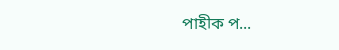পাহীক প...